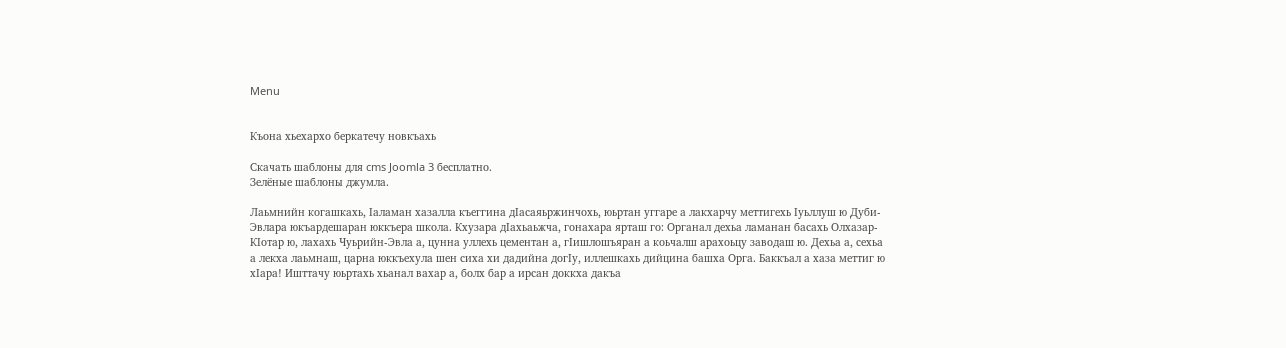Menu


Къона хьехархо беркатечу новкъахь

Скачать шаблоны для cms Joomla 3 бесплатно.
Зелёные шаблоны джумла.

Лаьмнийн когашкахь, Iаламан хазалла къеггина дIасаяьржинчохь, юьртан уггаре а лакхарчу меттигехь Iуьллуш ю Дуби-Эвлара юкъардешаран юккъера школа. Кхузара дIахьаьжча, гонахара ярташ го: Органал дехьа ламанан басахь Олхазар-КIотар ю, лахахь Чуьрийн-Эвла а, цунна уллехь цементан а, гIишлошъяран а коьчалш арахоьцу заводаш ю. Дехьа а, сехьа а лекха лаьмнаш, царна юккъехула шен сиха хи дадийна догIу, иллешкахь дийцина башха Орга. Баккъал а хаза меттиг ю хIара! Ишттачу юьртахь хьанал вахар а, болх бар а ирсан доккха дакъа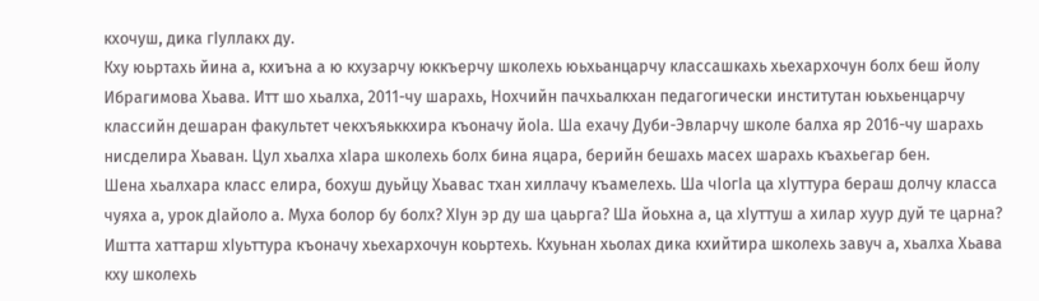кхочуш, дика гIуллакх ду.
Кху юьртахь йина а, кхиъна а ю кхузарчу юккъерчу школехь юьхьанцарчу классашкахь хьехархочун болх беш йолу Ибрагимова Хьава. Итт шо хьалха, 2011-чу шарахь, Нохчийн пачхьалкхан педагогически институтан юьхьенцарчу классийн дешаран факультет чекхъяьккхира къоначу йоIа. Ша ехачу Дуби-Эвларчу школе балха яр 2016-чу шарахь нисделира Хьаван. Цул хьалха хIара школехь болх бина яцара, берийн бешахь масех шарахь къахьегар бен.
Шена хьалхара класс елира, бохуш дуьйцу Хьавас тхан хиллачу къамелехь. Ша чIогIа ца хIуттура бераш долчу класса чуяха а, урок дIайоло а. Муха болор бу болх? ХIун эр ду ша цаьрга? Ша йоьхна а, ца хIуттуш а хилар хуур дуй те царна? Иштта хаттарш хIуьттура къоначу хьехархочун коьртехь. Кхуьнан хьолах дика кхийтира школехь завуч а, хьалха Хьава кху школехь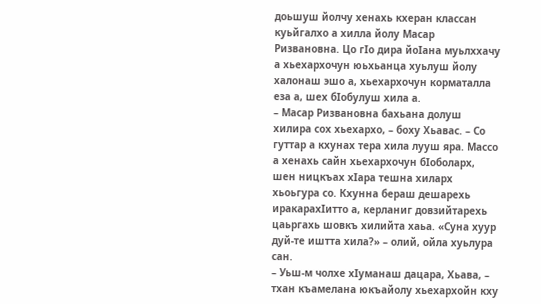доьшуш йолчу хенахь кхеран классан куьйгалхо а хилла йолу Масар Ризвановна. Цо гIо дира йоIана муьлххачу а хьехархочун юьхьанца хуьлуш йолу халонаш эшо а, хьехархочун корматалла еза а, шех бIобулуш хила а.
– Масар Ризвановна бахьана долуш хилира сох хьехархо, – боху Хьавас. – Со гуттар а кхунах тера хила лууш яра. Массо а хенахь сайн хьехархочун бIоболарх, шен ницкъах хIара тешна хиларх хьоьгура со. Кхунна бераш дешарехь иракарахIитто а, керланиг довзийтарехь цаьргахь шовкъ хилийта хаьа. «Суна хуур дуй-те иштта хила?» – олий, ойла хуьлура сан.
– Уьш-м чолхе хIуманаш дацара, Хьава, – тхан къамелана юкъайолу хьехархойн кху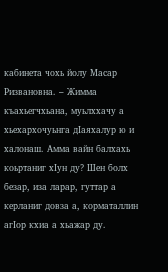кабинета чохь йолу Масар Ризвановна. – Жимма къахьегчхьана, муьлххачу а хьехархочуьнга дIаяхалур ю и халонаш. Амма вайн балхахь коьртаниг хIун ду? Шен болх безар, иза ларар, гуттар а керланиг довза а, корматаллин агIор кхиа а хьажар ду.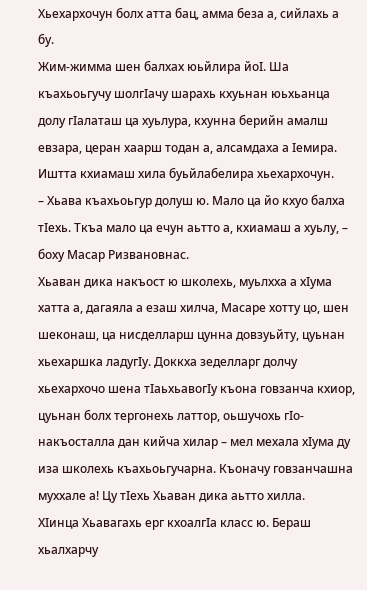Хьехархочун болх атта бац, амма беза а, сийлахь а бу.
Жим-жимма шен балхах юьйлира йоI. Ша къахьоьгучу шолгIачу шарахь кхуьнан юьхьанца долу гIалаташ ца хуьлура, кхунна берийн амалш евзара, церан хаарш тодан а, алсамдаха а Iемира. Иштта кхиамаш хила буьйлабелира хьехархочун.
– Хьава къахьоьгур долуш ю. Мало ца йо кхуо балха тIехь. Ткъа мало ца ечун аьтто а, кхиамаш а хуьлу, – боху Масар Ризвановнас.
Хьаван дика накъост ю школехь, муьлхха а хIума хатта а, дагаяла а езаш хилча, Масаре хотту цо, шен шеконаш, ца нисделларш цунна довзуьйту, цуьнан хьехаршка ладугIу. Доккха зеделларг долчу хьехархочо шена тIаьхьавогIу къона говзанча кхиор, цуьнан болх тергонехь латтор, оьшучохь гIо-накъосталла дан кийча хилар – мел мехала хIума ду иза школехь къахьоьгучарна. Къоначу говзанчашна муххале а! Цу тIехь Хьаван дика аьтто хилла.
ХIинца Хьавагахь ерг кхоалгIа класс ю. Бераш хьалхарчу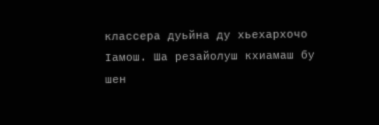классера дуьйна ду хьехархочо Iамош. Ша резайолуш кхиамаш бу шен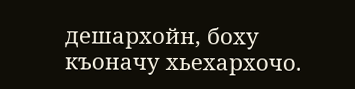дешархойн, боху къоначу хьехархочо.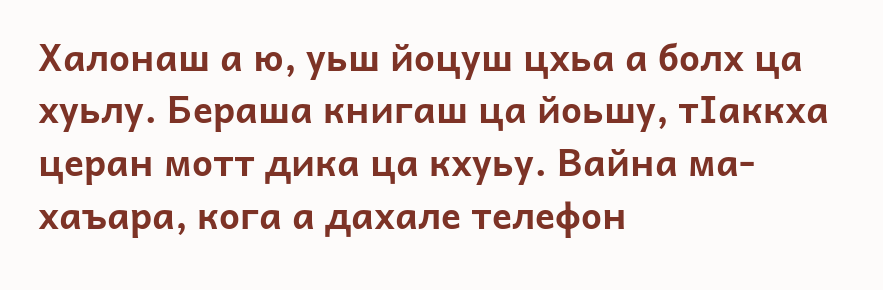Халонаш а ю, уьш йоцуш цхьа а болх ца хуьлу. Бераша книгаш ца йоьшу, тIаккха церан мотт дика ца кхуьу. Вайна ма-хаъара, кога а дахале телефон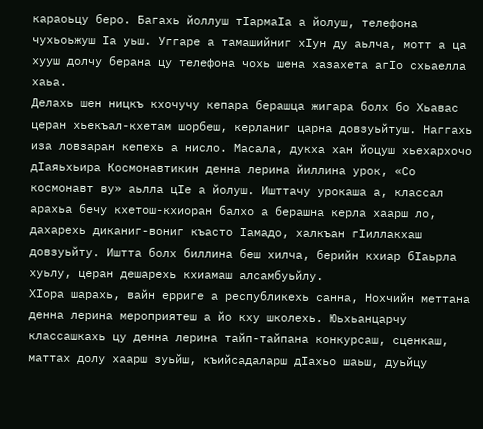караоьцу беро. Багахь йоллуш тIармаIа а йолуш, телефона чухьоьжуш Iа уьш. Уггаре а тамашийниг хIун ду аьлча, мотт а ца хууш долчу берана цу телефона чохь шена хазахета агIо схьаелла хаьа.
Делахь шен ницкъ кхочучу кепара берашца жигара болх бо Хьавас церан хьекъал-кхетам шорбеш, керланиг царна довзуьйтуш. Наггахь иза ловзаран кепехь а нисло. Масала, дукха хан йоцуш хьехархочо дIаяьхьира Космонавтикин денна лерина йиллина урок, «Со космонавт ву» аьлла цIе а йолуш. Ишттачу урокаша а, классал арахьа бечу кхетош-кхиоран балхо а берашна керла хаарш ло, дахарехь диканиг-вониг къасто Iамадо, халкъан гIиллакхаш довзуьйту. Иштта болх биллина беш хилча, берийн кхиар бIаьрла хуьлу, церан дешарехь кхиамаш алсамбуьйлу.
ХIора шарахь, вайн ерриге а республикехь санна, Нохчийн меттана денна лерина мероприятеш а йо кху школехь. Юьхьанцарчу классашкахь цу денна лерина тайп-тайпана конкурсаш, сценкаш, маттах долу хаарш зуьйш, къийсадаларш дIахьо шаьш, дуьйцу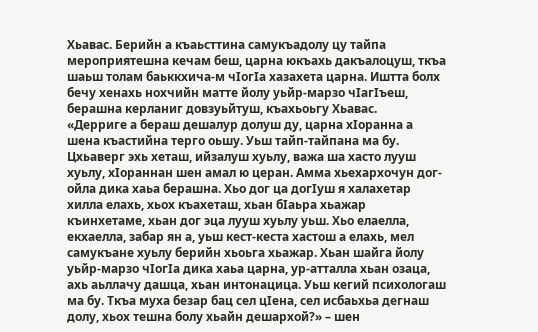Хьавас. Берийн а къаьсттина самукъадолу цу тайпа мероприятешна кечам беш, царна юкъахь дакъалоцуш, ткъа шаьш толам баьккхича-м чIогIа хазахета царна. Иштта болх бечу хенахь нохчийн матте йолу уьйр-марзо чIагIъеш, берашна керланиг довзуьйтуш, къахьоьгу Хьавас.
«Дерриге а бераш дешалур долуш ду, царна хIоранна а шена къастийна терго оьшу. Уьш тайп-тайпана ма бу. Цхьаверг эхь хеташ, ийзалуш хуьлу, важа ша хасто лууш хуьлу, хIораннан шен амал ю церан. Амма хьехархочун дог-ойла дика хаьа берашна. Хьо дог ца догIуш я халахетар хилла елахь, хьох къахеташ, хьан бIаьра хьажар къинхетаме, хьан дог эца лууш хуьлу уьш. Хьо елаелла, екхаелла, забар ян а, уьш кест-кеста хастош а елахь, мел самукъане хуьлу берийн хьоьга хьажар. Хьан шайга йолу уьйр-марзо чIогIа дика хаьа царна, ур-атталла хьан озаца, ахь аьллачу дашца, хьан интонацица. Уьш кегий психологаш ма бу. Ткъа муха безар бац сел цIена, сел исбаьхьа дегнаш долу, хьох тешна болу хьайн дешархой?» – шен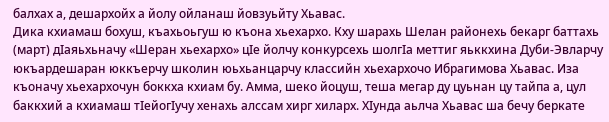балхах а, дешархойх а йолу ойланаш йовзуьйту Хьавас.
Дика кхиамаш бохуш, къахьоьгуш ю къона хьехархо. Кху шарахь Шелан районехь бекарг баттахь (март) дIаяьхьначу «Шеран хьехархо» цIе йолчу конкурсехь шолгIа меттиг яьккхина Дуби-Эвларчу юкъардешаран юккъерчу школин юьхьанцарчу классийн хьехархочо Ибрагимова Хьавас. Иза къоначу хьехархочун боккха кхиам бу. Амма, шеко йоцуш, теша мегар ду цуьнан цу тайпа а, цул баккхий а кхиамаш тIейогIучу хенахь алссам хирг хиларх. ХIунда аьлча Хьавас ша бечу беркате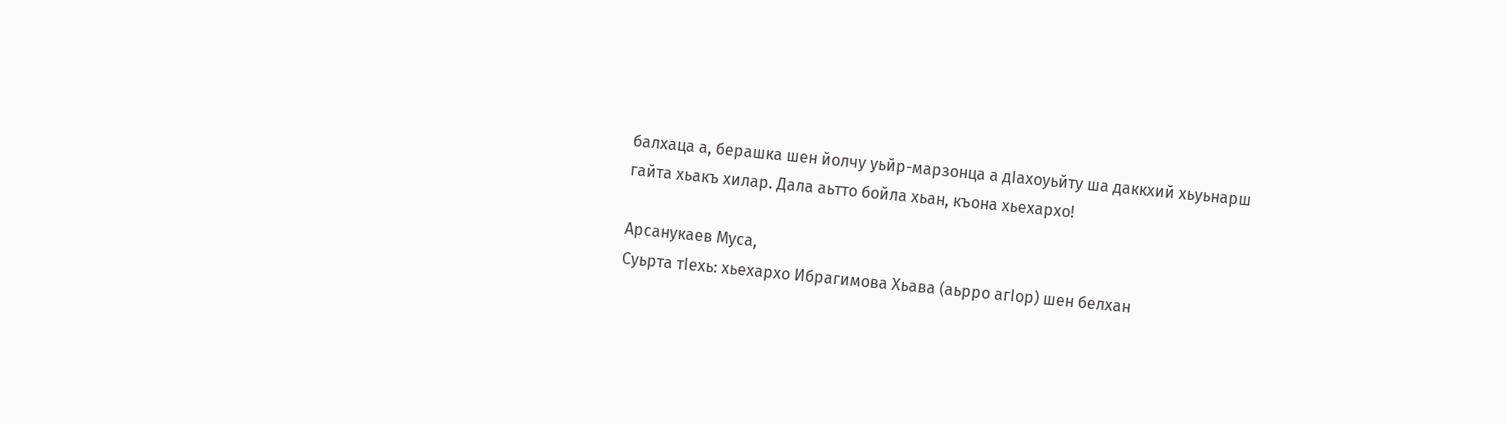балхаца а, берашка шен йолчу уьйр-марзонца а дIахоуьйту ша даккхий хьуьнарш гайта хьакъ хилар. Дала аьтто бойла хьан, къона хьехархо!

Арсанукаев Муса,
Суьрта тIехь: хьехархо Ибрагимова Хьава (аьрро агIор) шен белхан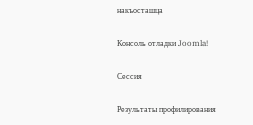накъосташца

Консоль отладки Joomla!

Сессия

Результаты профилирования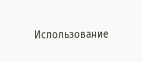Использование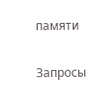памяти

Запросы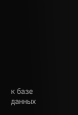к базе данных